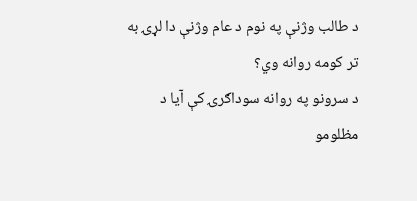د طالب وژنې په نوم د عام وژنې دا لړۍ به تر كومه روانه وي؟
د سرونو په روانه سوداګرۍ كې آيا د مظلومو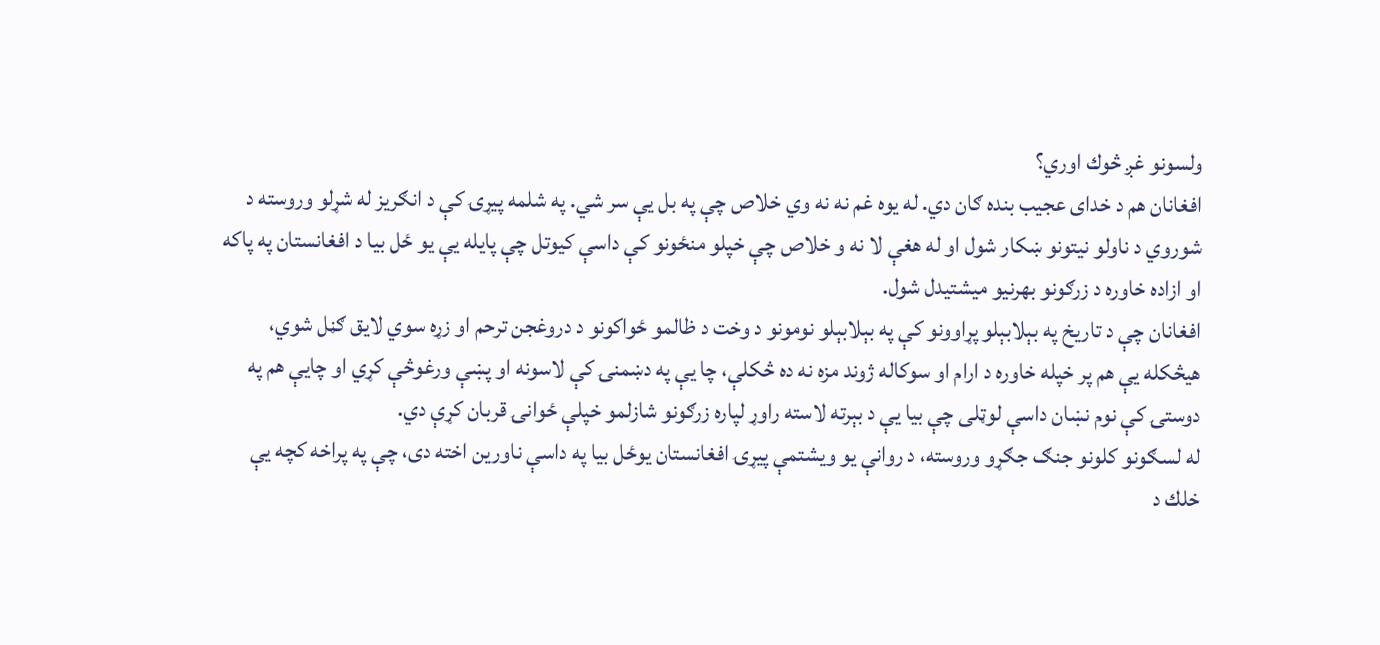ولسونو غږ څوك اوري؟
افغانان هم د خداى عجيب بنده ګان دي. له يوه غم نه نه وي خلاص چې په بل يې سر شي. په شلمه پيړۍ كې د انګريز له شړلو وروسته د شوروي د ناولو نيتونو ښكار شول او له هغې لا نه و خلاص چې خپلو منځونو كې داسې كيوتل چې پايله يې يو ځل بيا د افغانستان په پاكه او ازاده خاوره د زرګونو بهرنيو ميشتيدل شول.
افغانان چې د تاريخ په بېلابېلو پړاوونو كې په بېلابېلو نومونو د وخت د ظالمو ځواكونو د دروغجن ترحم او زړه سوي لايق ګڼل شوي، هيڅكله يې هم پر خپله خاوره د ارام او سوكاله ژوند مزه نه ده څكلې، چا يې په دښمنۍ كې لاسونه او پښې ورغوڅې كړي او چايې هم په دوستۍ كې نوم نښان داسې لوټلى چې بيا يې د بېرته لاسته راوړ لپاره زرګونو شازلمو خپلې ځوانۍ قربان كړې دي.
له لسګونو كلونو جنګ جګړو وروسته، د روانې يو ويشتمې پيړۍ افغانستان يوځل بيا په داسې ناورين اخته دى، چې په پراخه كچه يې خلك د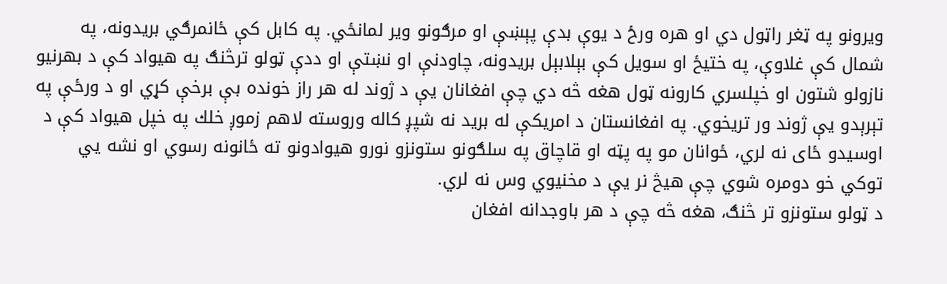ويرونو په ټغر راټول دي او هره ورځ د يوې بدې پېښې او مرګونو وير لمانځي. په كابل كې ځانمرګي بريدونه، په شمال كې غلاوې، په ختيځ او سويل كې بېلابېل بريدونه، چاودنې او نښتې او ددې ټولو ترڅنګ په هيواد كې د بهرنيو نازولو شتون او خپلسري كارونه ټول هغه څه دي چې افغانان يې د ژوند له هر راز خونده بې برخې كړي او د ورځې په تېرېدو يې ژوند ور تريخوي. په افغانستان د امريكې له بريد نه شپږ كاله وروسته لاهم زموږ خلك په خپل هيواد كې د اوسيدو ځاى نه لري، ځوانان مو په پټه او قاچاق په سلګونو ستونزو نورو هيوادونو ته ځانونه رسوي او نشه يي توكي خو دومره شوي چې هيڅ نر يې د مخنيوي وس نه لري.
د ټولو ستونزو تر څنګ، هغه څه چې د هر باوجدانه افغان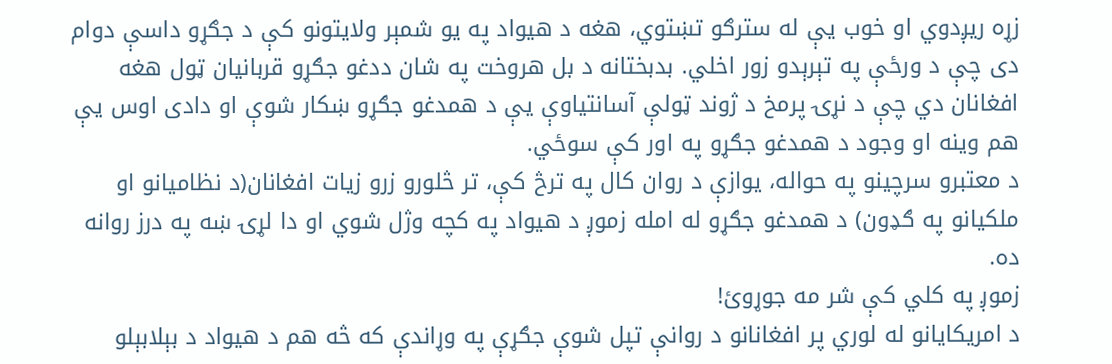زړه ريږدوي او خوب يې له سترګو تښتوي، هغه د هيواد په يو شمېر ولايتونو كې د جګړو داسې دوام دى چې د ورځې په تېرېدو زور اخلي. بدبختانه د بل هروخت په شان ددغو جګړو قربانيان ټول هغه افغانان دي چې د نړۍ پرمخ د ژوند ټولې آسانتياوې يې د همدغو جګړو ښكار شوې او دادى اوس يې هم وينه او وجود د همدغو جګړو په اور كې سوځي.
د معتبرو سرچينو په حواله، يوازې د روان كال په ترڅ كې، تر څلورو زرو زيات افغانان(د نظاميانو او ملكيانو په ګډون) د همدغو جګړو له امله زموږ د هيواد په كچه وژل شوي او دا لړۍ ښه په درز روانه ده.
زموږ په كلي كې شر مه جوړوئ!
د امريكايانو له لوري پر افغانانو د روانې تپل شوې جګړې په وړاندې كه څه هم د هيواد د بېلابېلو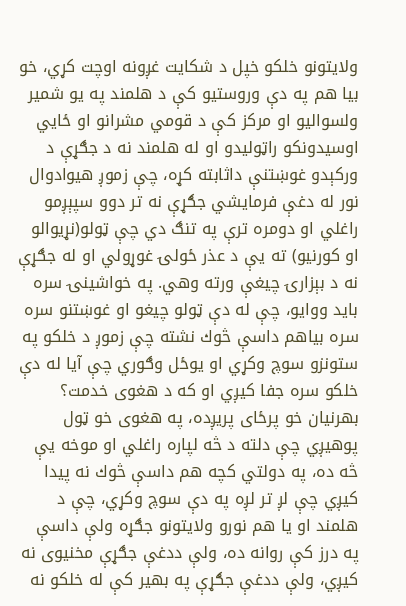ولايتونو خلكو خپل د شكايت غږونه اوچت كړي، خو بيا هم په دې وروستيو كې د هلمند په يو شمير ولسواليو او مركز كې د قومي مشرانو او ځايي اوسيدونكو راټوليدو او له هلمند نه د جګړې د وركېدو غوښتنې داثابته كړه، چې زموږ هيوادوال نور له دغې فرمايشي جګړې نه تر دوو سپېږمو راغلي او دومره ترې په تنګ دي چې ټولو(نړيوالو او كورنيو) ته يې د عذر ځولۍ غوړولي او له جګړې نه د بېزارۍ چيغې ورته وهي. په خواشينۍ سره بايد ووايو، چې له دې ټولو چيغو او غوښتنو سره سره بياهم داسې څوك نشته چې زموږ د خلكو په ستونزو سوچ وكړي او يوځل وګوري چې آيا له دې خلكو سره جفا كيږي او كه د هغوى خدمت؟ بهرنيان خو پرځاى پريږده، په هغوى خو ټول پوهيږي چې دلته د څه لپاره راغلي او موخه يې څه ده، په دولتي كچه هم داسې څوك نه پيدا كيږي چې لږ تر لږه په دې سوچ وكړي، چې د هلمند او يا هم نورو ولايتونو جګړه ولې داسې په درز كې روانه ده، ولې ددغې جګړې مخنيوى نه كيږي، ولې ددغې جګړې په بهير كې له خلكو نه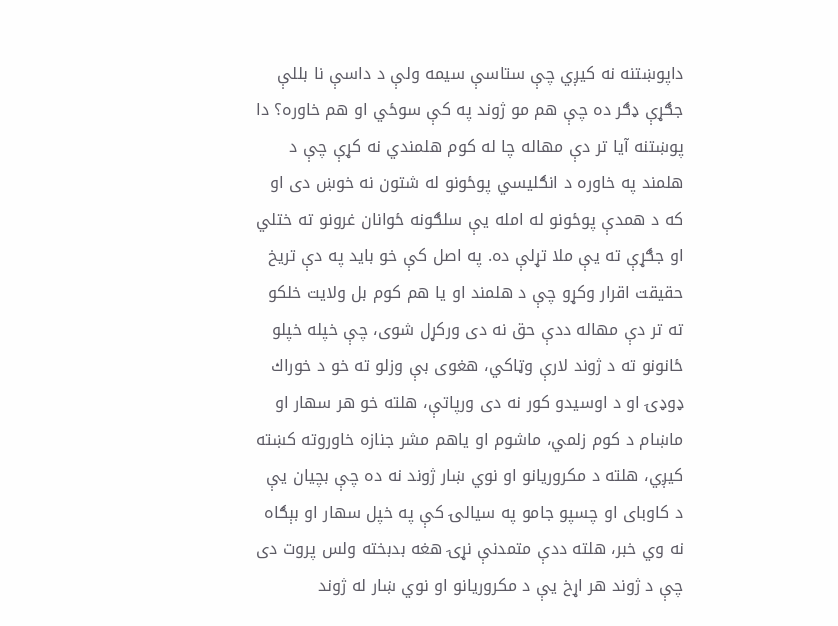داپوښتنه نه كيږي چې ستاسې سيمه ولې د داسې نا بللې جګړې ډګر ده چې هم مو ژوند په كې سوځي او هم خاوره؟ دا پوښتنه آيا تر دې مهاله چا له كوم هلمندي نه كړې چې د هلمند په خاوره د انګليسي پوځونو له شتون نه خوښ دى او كه د همدې پوځونو له امله يې سلګونه ځوانان غرونو ته ختلي او جګړې ته يې ملا تړلې ده. په اصل كې خو بايد په دې تريخ حقيقت اقرار وكړو چې د هلمند او يا هم كوم بل ولايت خلكو ته تر دې مهاله ددې حق نه دى وركړل شوى، چې خپله خپلو ځانونو ته د ژوند لارې وټاكي، هغوى بې وزلو ته خو د خوراك ډوډۍ او د اوسيدو كور نه دى ورپاتې، هلته خو هر سهار او ماښام د كوم زلمي، ماشوم او ياهم مشر جنازه خاوروته كښته كيږي، هلته د مكروريانو او نوي ښار ژوند نه ده چې بچيان يې د كاوباى او چسپو جامو په سيالۍ كې په خپل سهار او بېګاه نه وي خبر، هلته ددې متمدنې نړۍ هغه بدبخته ولس پروت دى چې د ژوند هر اړخ يې د مكروريانو او نوي ښار له ژوند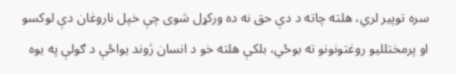سره توپير لري، هلته چاته د دې حق نه ده وركړل شوى چې خپل ناروغان دې لوكسو او پرمختلليو روغتونونو ته بوځي، بلكې هلته خو د انسان ژوند يواځې د ګولې په يوه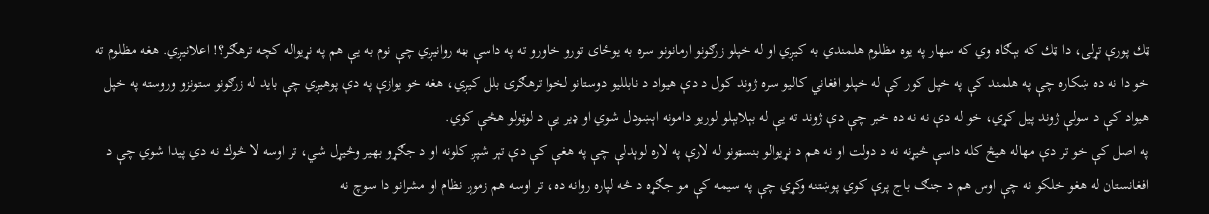ټك پورې تړلى، دا ټك كه بېګاه وي كه سهار په يوه مظلوم هلمندي به كيږي او له خپلو زرګونو ارمانونو سره به يوځاى تورو خاورو ته په داسې بڼه روانيږي چې نوم به يې هم په نړيواله كچه ترهګر؟! اعلانيږي. هغه مظلوم ته خو دا نه ده ښكاره چې په هلمند كې په خپل كور كې له خپلو افغاني كاليو سره ژوند كول د دې هيواد د نابلليو دوستانو لخوا ترهګرۍ بلل كيږي، هغه خو يوازې په دې پوهيږي چې بايد له زرګونو ستونزو وروسته په خپل هيواد كې د سولې ژوند پيل كړي، خو له دې نه نه ده خبر چې دې ژوند ته يې له بېلابېلو لوريو دامونه اېښودل شوي او ډير يې د لوټولو هڅې كوي.
په اصل كې خو تر دې مهاله هيڅ كله داسې څيړنه نه د دولت او نه هم د نړيوالو بنسټونو له لارې په لاره لوېدلې چې په هغې كې دې تېر شپږ كلونه او د جګړو بهير وڅيړل شي، تر اوسه لا څوك نه دي پيدا شوي چې د افغانستان له هغو خلكو نه چې اوس هم د جنګ باج پرې كوي پوښتنه وكړي چې په سيمه كې مو جګړه د څه لپاره روانه ده، تر اوسه هم زموږ نظام او مشرانو دا سوچ نه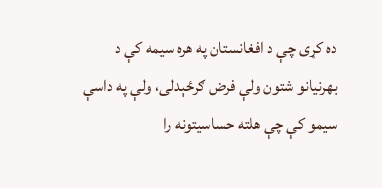ده كړى چې د افغانستان په هره سيمه كې د بهرنيانو شتون ولې فرض ګرځېدلى، ولې په داسې سيمو كې چې هلته حساسيتونه را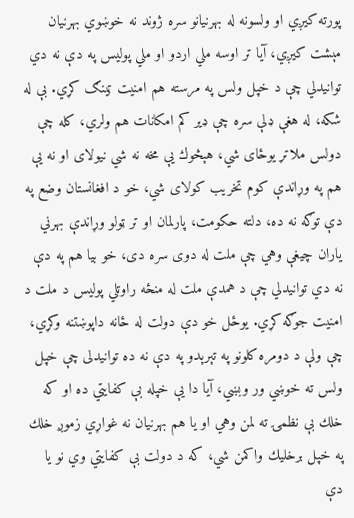پورته كيږي او ولسونه له بهرنيانو سره ژوند نه خوښوي بهرنيان مېشت كيږي، آيا تر اوسه ملي اردو او ملي پوليس په دې نه دي توانيدلي چې د خپل ولس په مرسته هم امنيت ټينګ كړي. بې له شكه، له هغې ډلې سره چې ډير كم امكانات هم ولري، كله چې دولس ملاتړ يوځاى شي، هېڅوك يې مخه نه شي نيولاى او نه يې هم په وړاندې كوم تخريب كولاى شي، خو د افغانستان وضع په دې توګه نه ده، دلته حكومت، پارلمان او تر ټولو وړاندې بهرني ياران چيغې وهي چې ملت له دوى سره دى، خو بيا هم په دې نه دي توانيدلي چې د همدې ملت له منځه راوتلي پوليس د ملت د امنيت جوګه كړي. يوځل خو دې دولت له ځانه داپوښتنه وكړي، چې ولې د دومره كلونو په تېرېدو په دې نه ده توانيدلى چې خپل ولس ته خوښي ور وبښي، آيا دا يې خپله بې كفايتي ده او كه خلك بې نظمۍ ته لمن وهي او يا هم بهرنيان نه غواړي زموږ خلك په خپل برخليك واكمن شي، كه د دولت بې كفايتي وي نو يا دې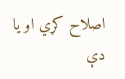اصلاح كړي او يا دې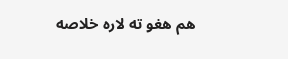هم هغو ته لاره خلاصه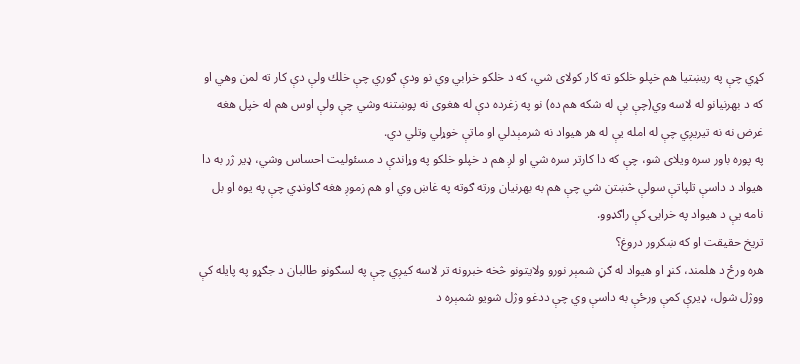كړي چې په ريښتيا هم خپلو خلكو ته كار كولاى شي، كه د خلكو خرابي وي نو ودې ګوري چې خلك ولې دې كار ته لمن وهي او كه د بهرنيانو له لاسه وي(چې بې له شكه هم ده) نو په زغرده دې له هغوى نه پوښتنه وشي چې ولې اوس هم له خپل هغه غرض نه نه تيريږي چې له امله يې له هر هيواد نه شرمېدلي او ماتې خوړلي وتلي دي.
په پوره باور سره ويلاى شو، چې كه دا كارتر سره شي او لږ هم د خپلو خلكو په وړاندې د مسئوليت احساس وشي، ډير ژر به دا هيواد د داسې تلپاتې سولې څښتن شي چې هم به بهرنيان ورته ګوته په غاښ وي او هم زموږ هغه ګاونډي چې په يوه او بل نامه يې د هيواد په خرابۍ كې راګډوو.
تريخ حقيقت او كه ښكرور دروغ؟
هره ورځ د هلمند، كنړ او هيواد له ګڼ شمېر نورو ولايتونو څخه خبرونه تر لاسه كيږي چې په لسګونو طالبان د جګړو په پايله كې ووژل شول، ډيرې كمې ورځې به داسې وي چې ددغو وژل شويو شمېره د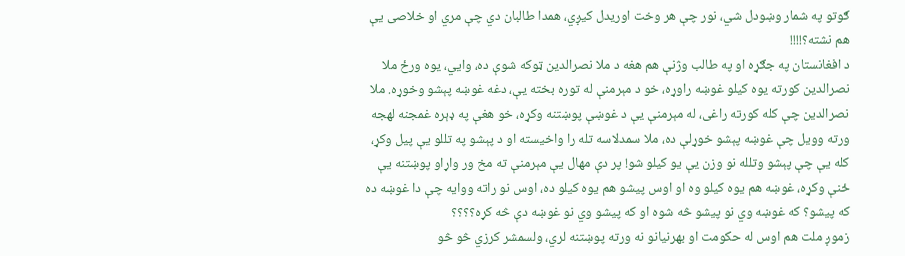ګوتو په شمار وښودل شي، نور چې هر وخت اوريدل كيږي، همدا طالبان دي چې مري او خلاصى يې هم نشته؟!!!!
د افغانستان په جګړه او په طالب وژنې هم هغه د ملا نصرالدين ټوكه شوې ده، وايي، يوه ورځ ملا نصرالدين كورته يوه كيلو غوښه راوړه، خو د مېرمنې له توره بخته يې، دغه غوښه پېشو وخوړه. ملا نصرالدين چې كله كورته راغى، له مېرمنې يې د غوښې پوښتنه وكړه، خو هغې په ډېره غمجنه لهجه ورته وويل چې غوښه پېشو خوړلې ده، ملا سمدلاسه تله را واخيسته او د پېشو په تللو يې پيل وكړ، كله يې چې پېشو وتلله نو وزن يې يو كيلو شو! پر دې مهال يې مېرمنې ته مخ ور واړاو پوښتنه يې ځنې وكړه، غوښه هم يوه كيلو وه او اوس پيشو هم يوه كيلو ده، اوس نو راته ووايه چې دا غوښه ده كه پيشو؟ كه غوښه وي نو پيشو څه شوه او كه پيشو وي نو غوښه دې څه كړه؟؟؟؟
زموږ ملت هم اوس له حكومت او بهرنيانو نه ورته پوښتنه لري، ولسمشر كرزي څو څو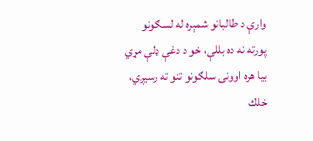وارې د طالبانو شمېره له لسګونو پورته نه ده بللې، خو د دغې ډلې مړي بيا هره اوونۍ سلګونو تنو ته رسيږي، خلك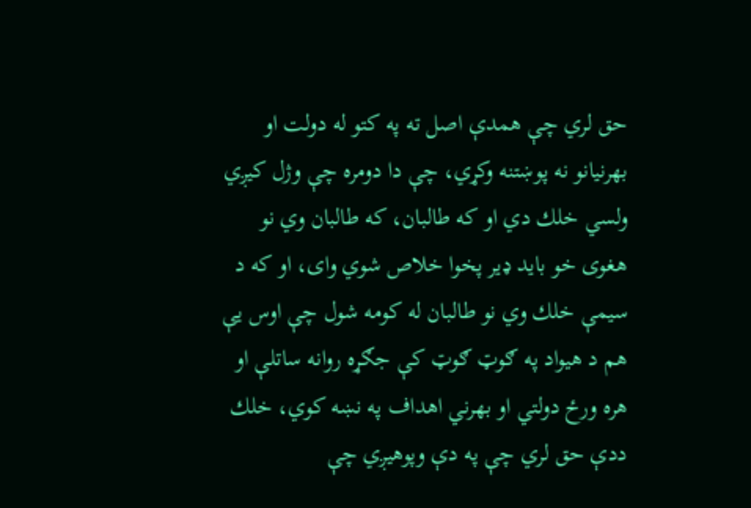حق لري چې همدې اصل ته په كتو له دولت او بهرنيانو نه پوښتنه وكړي، چې دا دومره چې وژل كيږي ولسي خلك دي او كه طالبان، كه طالبان وي نو هغوى خو بايد ډير پخوا خلاص شوي واى، او كه د سيمې خلك وي نو طالبان له كومه شول چې اوس يې هم د هيواد په ګوټ ګوټ كې جګړه روانه ساتلې او هره ورځ دولتي او بهرني اهداف په نښه كوي، خلك ددې حق لري چې په دې وپوهيږي چې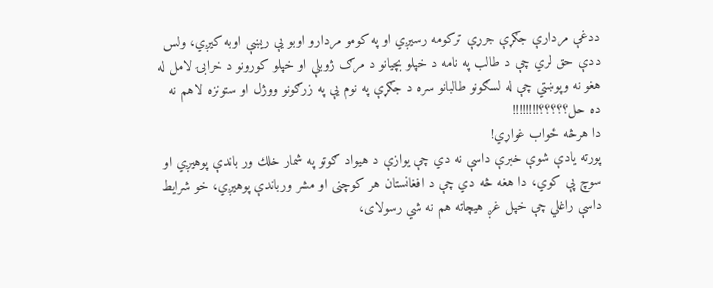ددغې مردارې جګړې جرړې تركومه رسيږي او په كومو مردارو اوبو يې ريښې اوبه كيږي، ولس ددې حق لري چې د طالب په نامه د خپلو بچيانو د مرګ ژوبلې او خپلو كورونو د خرابۍ لامل له هغو نه وپوښتي چې له لسګونو طالبانو سره د جګړې په نوم يې په زرګونو ووژل او ستونزه لاهم نه ده حل؟؟؟؟؟!!!!!!!!
دا هرڅه ځواب غواړي!
پورته يادې شوې خبرې داسې نه دي چې يوازې د هيواد ګوتو په شمار خلك ور باندې پوهيږي او سوچ پې كوي، دا هغه څه دي چې د افغانستان هر كوچنى او مشر ورباندې پوهيږي، خو شرايط داسې راغلي چې خپل غږ هيچاته هم نه شي رسولاى،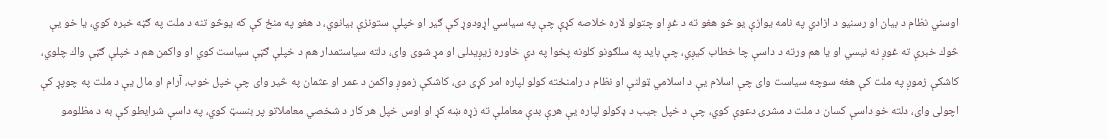اوسني نظام د بيان او رسنيو د ازادي په نامه يوازې يو څو هغو ته د غږ او چتولو لاره خلاصه كړې چې په سياسي اړودوړ كې ګير او خپلې ستونزې بيانوي، د هغو په منځ كې كه يوڅو تنه د ملت په ګټه خبره كوي، يا خو يې څوك خبرې ته غوږ نه نيسي او يا هم ورته د داسې چا خطاب كيږي، چې بايد په سلګونو كلونه پخوا په دې خاوره زيږيدلى او مړ شوى واى، دلته سياستمدار هم د خپلې ګټې سياست كوي او واكمن هم د خپلې ګټې واك چلوي، كاشكې زموږ په ملت كې هغه سوچه سياست واى چې اسلام يې د اسلامي ټولنې او نظام د رامنځته كولو لپاره امر كړى دى، كاشكې زموږ واكمن د عمر او عثمان په څير واى چې خپل خوب، آرام او مال يې د ملت په چوپړ كې اچولى واى، دلته خو داسې كسان د ملت د مشرۍ دعوې كوي، چې د خپل جيب د ډكولو لپاره يې هرې بدې معاملې ته زړه ښه كړ او اوس خپل هر كار د شخصي معاملاتو پر بنسټ كوي، په داسې شرايطو كې به د مظلومو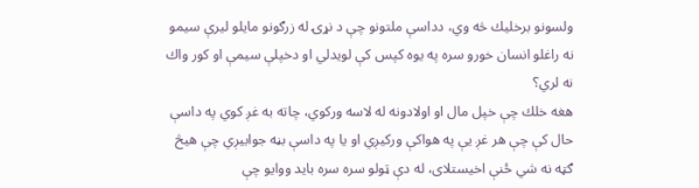ولسونو برخليك څه وي، دداسې ملتونو چې د نړۍ له زرګونو مايلو ليرې سيمو نه راغلو انسان خورو سره په يوه كپس كې لويدلي او دخپلې سيمې او كور واك نه لري؟
هغه خلك چې خپل مال او اولادونه له لاسه وركوي، چاته به غږ كوي په داسې حال كې چې هر غږ يې په هواكې وركيږي او يا په داسې بڼه جوابيږي چې هيڅ ګټه نه شي ځنې اخيستلاى، له دې ټولو سره سره بايد ووايو چې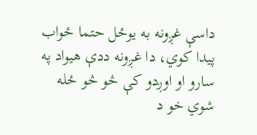داسې غږونه به يوځل حتما ځواب پيدا كوي، دا غږونه ددې هيواد په سارو او اوږدو كې څو څو ځله شوي خو د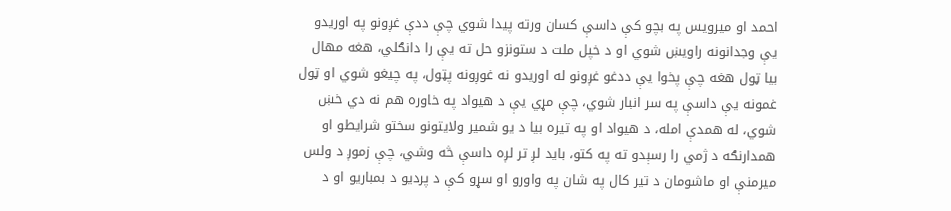احمد او ميرويس په بچو كې داسې كسان ورته پيدا شوي چې ددې غږونو په اوريدو يې وجدانونه راويښ شوي او د خپل ملت د ستونزو حل ته يې را دانګلي، هغه مهال بيا ټول هغه چې پخوا يې ددغو غږونو له اوريدو نه غوږونه پټول، په چيغو شوي او ټول غمونه يې داسې په سر انبار شوي، چې مړي يې د هيواد په خاوره هم نه دي خښ شوي، له همدې امله، د هيواد او په تيره بيا د يو شمير ولايتونو سختو شرايطو او همدارنګه د ژمي را رسېدو ته په كتو، بايد لږ تر لږه داسې څه وشي، چې زموږ د ولس ميرمنې او ماشومان د تير كال په شان په واورو او سړو كې د پرديو د بمباريو او د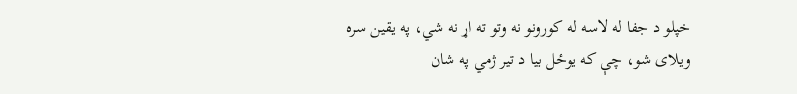خپلو د جفا له لاسه له كورونو نه وتو ته اړ نه شي، په يقين سره ويلاى شو، چې كه يوځل بيا د تير ژمي په شان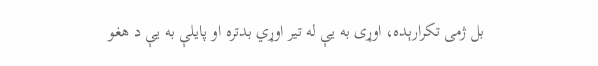بل ژمى تكرارېده، اوړى به يې له تير اوړي بدتره او پايلې به يې د هغو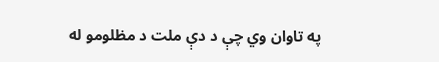په تاوان وي چې د دې ملت د مظلومو له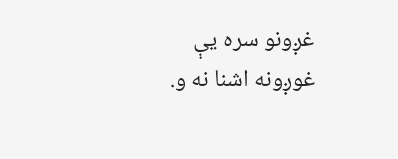غږونو سره يې غوږونه اشنا نه و.